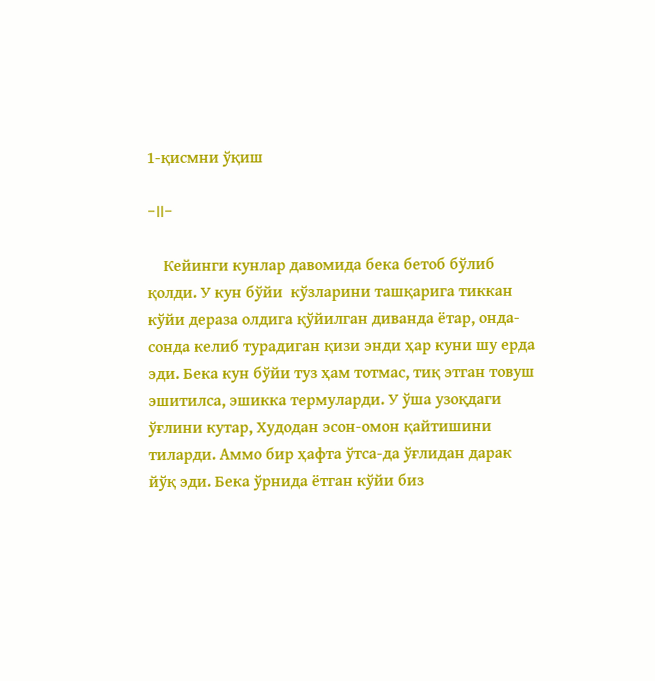1-қисмни ўқиш

-II-

    Кейинги кунлар давомида бека бетоб бўлиб қолди. У кун бўйи  кўзларини ташқарига тиккан кўйи дераза олдига қўйилган диванда ётар, онда-сонда келиб турадиган қизи энди ҳар куни шу ерда эди. Бека кун бўйи туз ҳам тотмас, тиқ этган товуш эшитилса, эшикка термуларди. У ўша узоқдаги ўғлини кутар, Худодан эсон-омон қайтишини тиларди. Аммо бир ҳафта ўтса-да ўғлидан дарак йўқ эди. Бека ўрнида ётган кўйи биз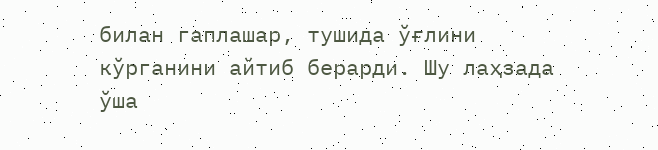билан гаплашар, тушида ўғлини кўрганини айтиб берарди. Шу лаҳзада ўша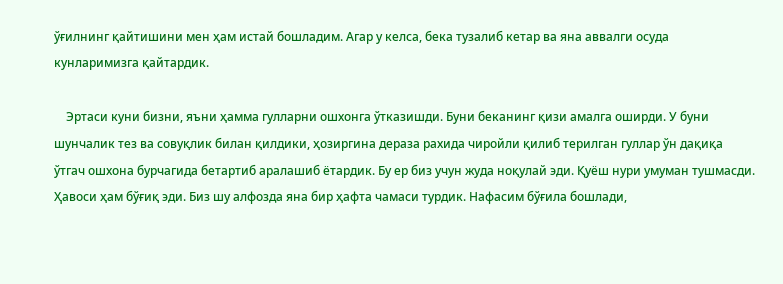ўғилнинг қайтишини мен ҳам истай бошладим. Агар у келса, бека тузалиб кетар ва яна аввалги осуда кунларимизга қайтардик.

    Эртаси куни бизни, яъни ҳамма гулларни ошхонга ўтказишди. Буни беканинг қизи амалга оширди. У буни шунчалик тез ва совуқлик билан қилдики, ҳозиргина дераза рахида чиройли қилиб терилган гуллар ўн дақиқа ўтгач ошхона бурчагида бетартиб аралашиб ётардик. Бу ер биз учун жуда ноқулай эди. Қуёш нури умуман тушмасди. Ҳавоси ҳам бўғиқ эди. Биз шу алфозда яна бир ҳафта чамаси турдик. Нафасим бўғила бошлади,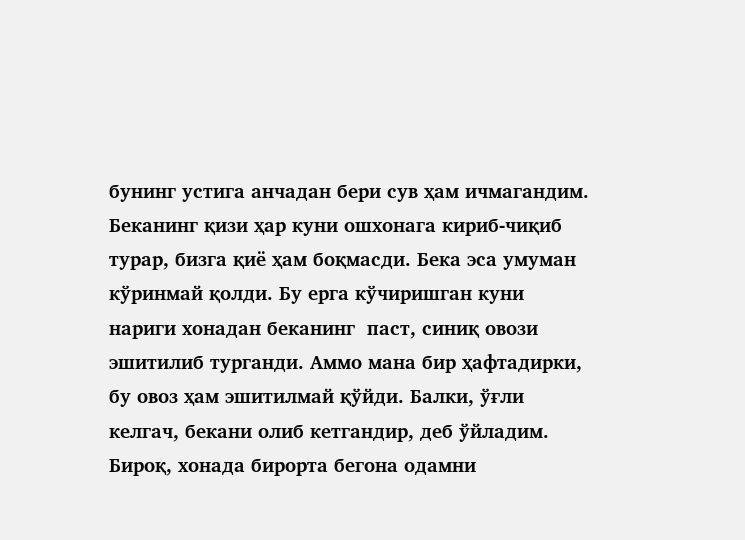бунинг устига анчадан бери сув ҳам ичмагандим. Беканинг қизи ҳар куни ошхонага кириб-чиқиб турар, бизга қиё ҳам боқмасди. Бека эса умуман кўринмай қолди. Бу ерга кўчиришган куни нариги хонадан беканинг  паст, синиқ овози эшитилиб турганди. Аммо мана бир ҳафтадирки, бу овоз ҳам эшитилмай қўйди. Балки, ўғли келгач, бекани олиб кетгандир, деб ўйладим. Бироқ, хонада бирорта бегона одамни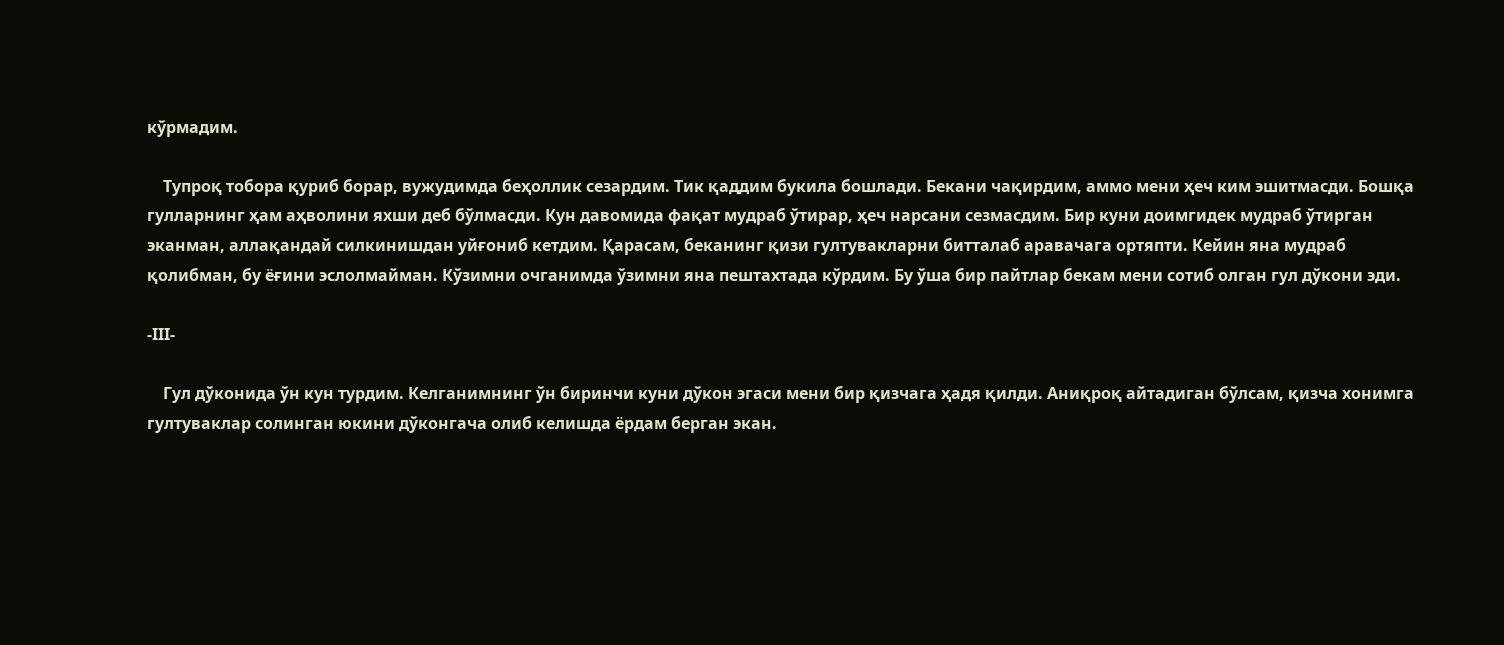кўрмадим.

    Тупроқ тобора қуриб борар, вужудимда беҳоллик сезардим. Тик қаддим букила бошлади. Бекани чақирдим, аммо мени ҳеч ким эшитмасди. Бошқа гулларнинг ҳам аҳволини яхши деб бўлмасди. Кун давомида фақат мудраб ўтирар, ҳеч нарсани сезмасдим. Бир куни доимгидек мудраб ўтирган эканман, аллақандай силкинишдан уйғониб кетдим. Қарасам, беканинг қизи гултувакларни битталаб аравачага ортяпти. Кейин яна мудраб қолибман, бу ёғини эслолмайман. Кўзимни очганимда ўзимни яна пештахтада кўрдим. Бу ўша бир пайтлар бекам мени сотиб олган гул дўкони эди.

-III-

    Гул дўконида ўн кун турдим. Келганимнинг ўн биринчи куни дўкон эгаси мени бир қизчага ҳадя қилди. Аниқроқ айтадиган бўлсам, қизча хонимга гултуваклар солинган юкини дўконгача олиб келишда ёрдам берган экан.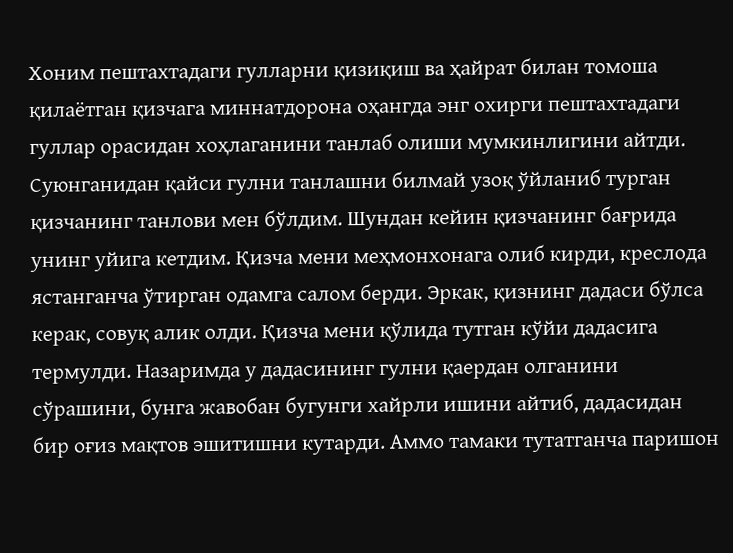Хоним пештахтадаги гулларни қизиқиш ва ҳайрат билан томоша қилаётган қизчага миннатдорона оҳангда энг охирги пештахтадаги гуллар орасидан хоҳлаганини танлаб олиши мумкинлигини айтди. Суюнганидан қайси гулни танлашни билмай узоқ ўйланиб турган қизчанинг танлови мен бўлдим. Шундан кейин қизчанинг бағрида унинг уйига кетдим. Қизча мени меҳмонхонага олиб кирди, креслода ястанганча ўтирган одамга салом берди. Эркак, қизнинг дадаси бўлса керак, совуқ алик олди. Қизча мени қўлида тутган кўйи дадасига термулди. Назаримда у дадасининг гулни қаердан олганини сўрашини, бунга жавобан бугунги хайрли ишини айтиб, дадасидан бир оғиз мақтов эшитишни кутарди. Аммо тамаки тутатганча паришон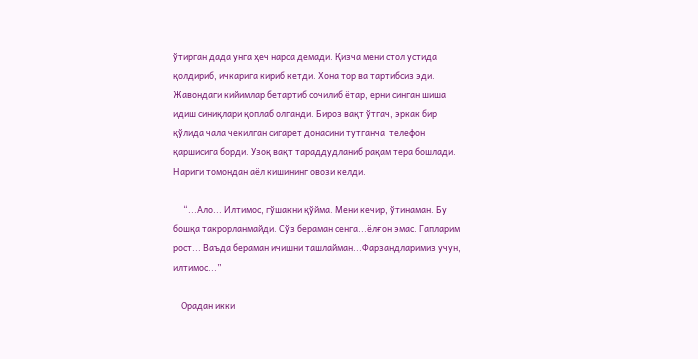ўтирган дада унга ҳеч нарса демади. Қизча мени стол устида қолдириб, ичкарига кириб кетди. Хона тор ва тартибсиз эди. Жавондаги кийимлар бетартиб сочилиб ётар, ерни синган шиша идиш синиқлари қоплаб олганди. Бироз вақт ўтгач, эркак бир қўлида чала чекилган сигарет донасини тутганча  телефон қаршисига борди. Узоқ вақт тараддудланиб рақам тера бошлади. Нариги томондан аёл кишининг овози келди.

     “...Ало... Илтимос, гўшакни қўйма. Мени кечир, ўтинаман. Бу бошқа такрорланмайди. Сўз бераман сенга...ёлғон эмас. Гапларим рост... Ваъда бераман ичишни ташлайман...Фарзандларимиз учун, илтимос...”

    Орадан икки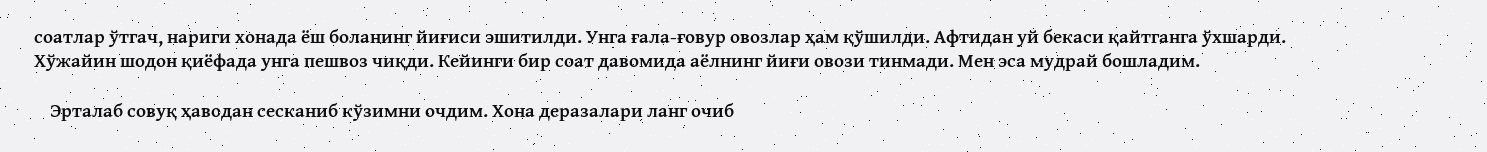соатлар ўтгач, нариги хонада ёш боланинг йиғиси эшитилди. Унга ғала-ғовур овозлар ҳам қўшилди. Афтидан уй бекаси қайтганга ўхшарди. Хўжайин шодон қиёфада унга пешвоз чиқди. Кейинги бир соат давомида аёлнинг йиғи овози тинмади. Мен эса мудрай бошладим.

    Эрталаб совуқ ҳаводан сесканиб кўзимни очдим. Хона деразалари ланг очиб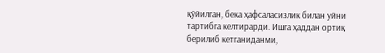қўйилган, бека ҳафсаласизлик билан уйни тартибга келтирарди. Ишга ҳаддан ортиқ берилиб кетганиданми,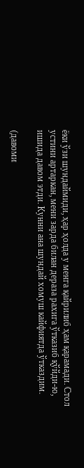ёки ўзи шундаймиди, ҳар ҳолда у менга қайрилиб ҳам қарамади. Стол устини артаркан, мени зарда билан дераза рахига ўтказиб қўйди-ю, ишида давом этди. Кунни ана шундай хомуш кайфиятда ўтказдим.

(давоми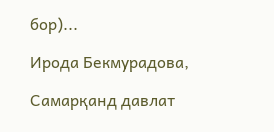бор)...

Ирода Бекмурадова,

Самарқанд давлат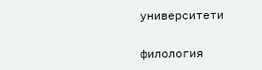университети

филология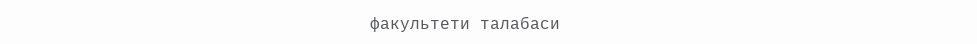факультети талабаси